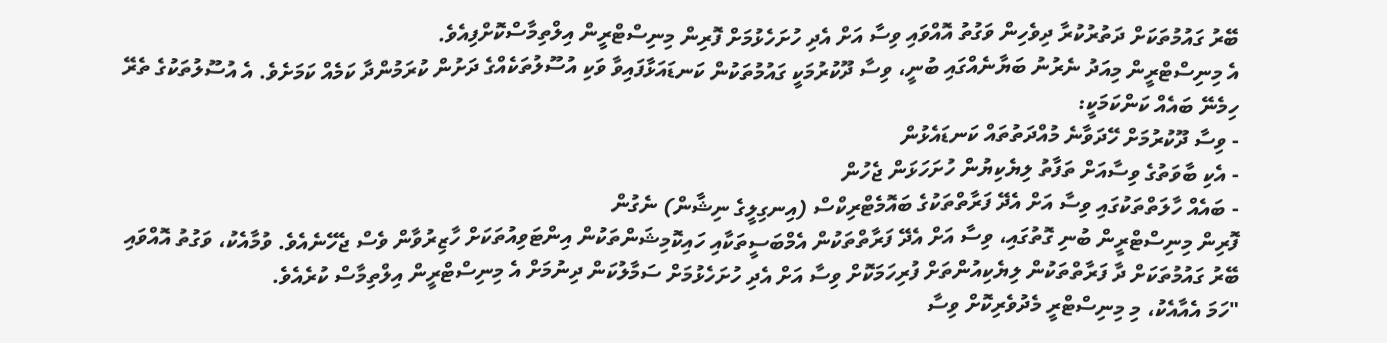ބޭރު ގައުމުތަކަށް ދަތުރުކުރާ ދިވެހިން ވަގުތު އޮއްވައި ވިސާ އަށް އެދި ހުށަހެޅުމަށް ފޮރިން މިނިސްޓްރީން އިލްތިމާސްކޮށްފިއެވެ.
އެ މިނިސްޓްރީން މިއަދު ނެރުނު ބަޔާނެއްގައި ބުނީ، ވިސާ ދޫކުރުމަކީ ގައުމުތަކުން ކަނޑައަޅާފައިވާ ވަކި އުސޫލުތަކެއްގެ ދަށުން ކުރަމުންދާ ކަމެއް ކަމަށެވެ. އެ އުސޫލުތަކުގެ ތެރޭ ހިމެނޭ ބައެއް ކަންކަމަކީ:
- ވިސާ ދޫކުރުމަށް ހޭދަވާނެ މުއްދަތުތައް ކަނޑައެޅުން
- އެކި ބާވަތުގެ ވިސާއަށް ތަފާތު ލިޔެކިޔުން ހުށަހަޅަން ޖެހުން
- ބައެއް ހާލަތްތަކުގައި ވިސާ އަށް އެދޭ ފަރާތްތަކުގެ ބައޮމެޓްރިކްސް (އިނގިލީގެ ނިޝާން) ނެގުން
ފޮރިން މިނިސްޓްރީން ބުނި ގޮތުގައި، ވިސާ އަށް އެދޭ ފަރާތްތަކުން އެމްބަސީތަކާއި ހައިކޮމިޝަންތަކުން އިންޓަވިއުތަކަށް ހާޒިރުވާން ވެސް ޖެހޭނެއެވެ. ވުމާއެކު، ވަގުތު އޮއްވައި ބޭރު ގައުމުތަކަށް ދާ ފަރާތްތަކުން ލިޔެކިއުންތަށް ފުރިހަމަކޮށް ވިސާ އަށް އެދި ހުށަހެޅުމަށް ސަމާލުކަން ދިނުމަށް އެ މިނިސްޓްރީން އިލްތިމާސް ކުރެއެވެ.
"ހަމަ އެއާއެކު، މި މިނިސްޓްރީ މެދުވެރިކޮށް ވިސާ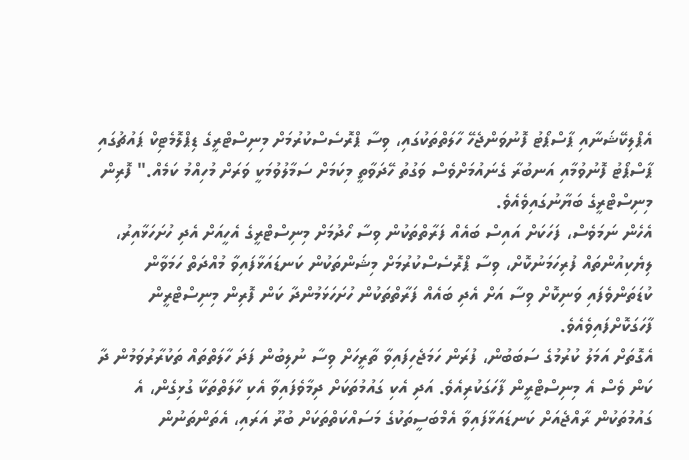އެޕްލިކޭޝަނާއި ޕާސްޕޯޓު ފޮނުވަންޖެހޭ ހާލަތްތަކުގައި، ވިސާ ޕްރޮސެސްކުރުމަށް މިނިސްޓްރީގެ ޑިޕްލޮމެޓިކް ޕައުޗުގައި ޕާސްޕޯޓު ފޮނުވުމާއި އަނބުރާ ގެނައުމަށްވެސް ވަގުތު ހޭދަވާތީ މިކަމަށް ސަމާލުވުމަކީ ވަރަށް މުހިއްމު ކަމެއް." ފޮރިން މިނިސްޓްރީގެ ބަޔާނުގައިވެއެވެ.
އެހެން ނަމަވެސް، ފަހަކަށް އައިސް ބައެއް ފަރާތްތަކުން ވިސާ ހޯދުމަށް މިނިސްޓްރީގެ އެހީއަށް އެދި ހުށަހަޅާއިރު، ލިޔެކިއުންތައް ފުރިހަމަނުކޮށް، ވިސާ ޕްރޮސެސްކުރުމަށް މިޝަންތަކުން ކަނޑައަޅާފައިވާ މުއްދަތް ހަމަވާން ކުޑަތަންވެފައި ވަނިކޮށް ވިސާ އަށް އެދި ބައެއް ފަރާތްތަކުން ހުށަހަޅަމުންދާ ކަން ފޮރިން މިނިސްޓްރީން ފާހަގަކޮށްފައިވެއެވެ.
އެގޮތަށް އަމަލު ކުރުމުގެ ސަބަބުން، ފުރަން ހަމަޖެހިފައިވާ ތާރީހަށް ވިސާ ނުލިބުން ފަދަ ހާލަތްތައް ތަކުރާރުވަމުން ދާ ކަން ވެސް އެ މިނިސްޓްރީން ފާހަގަކުރިއެވެ. އަދި އެކި ގައުމުތަކަށް ދިމާވެފައިވާ އެކި ހާލަތްތަކާ ގުޅިގެން، އެ ގައުމުތަކުން ރާއްޖެއަށް ކަނޑައަޅާފައިވާ އެމްބަސީތަކުގެ މަސައްކަތްތަކަށް ބުރޫ އަރައި، އެތަންތަނުން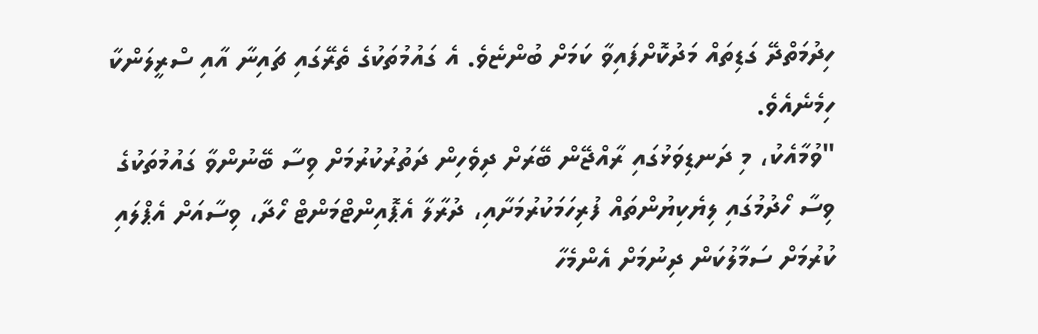ހިދުމަތްދޭ ގަޑިތައް މަދުކޮށްފައިވާ ކަމަށް ބުންޏެވެ. އެ ގައުމުތަކުގެ ތެރޭގައި ޗައިނާ އާއި ސްރީލަންކާ ހިމެނެއެވެ.
"ވުމާއެކު، މި ދަނޑިވަޅުގައި ރާއްޖޭން ބޭރަށް ދިވެހިން ދަތުރުކުރުމަށް ވިސާ ބޭނުންވާ ގައުމުތަކުގެ ވިސާ ހޯދުމުގައި ލިޔެކިޔުންތައް ފުރިހަމަކުރުމަށާއި، ދުރާލާ އެޕޮއިންޓްމަންޓް ހޯދާ، ވިސާއަށް އެޕްލައި ކުރުމަށް ސަމާލުކަން ދިނުމަށް އެންމެހާ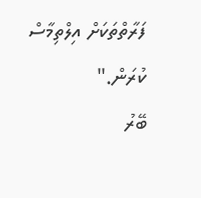ފަރާތްތަކަށް އިލްތިމާސް ކުރަން."
ބޭރު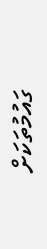ގައުމުތަކަށް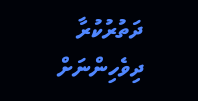ދަތުރުކުރާ ދިވެހިންނަށް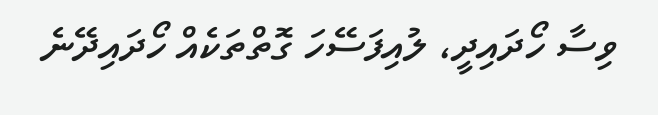ވިސާ ހޯދައިދީ، ލުއިފަސޭހަ ގޮތްތަކެއް ހޯދައިދޭނެ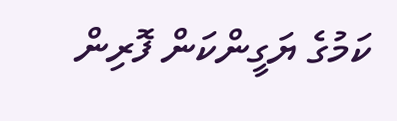ކަމުގެ ޔަގީންކަން ފޮރިން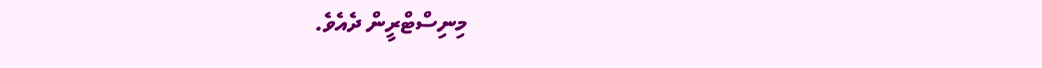މިނިސްޓްރީން ދެއެވެ.